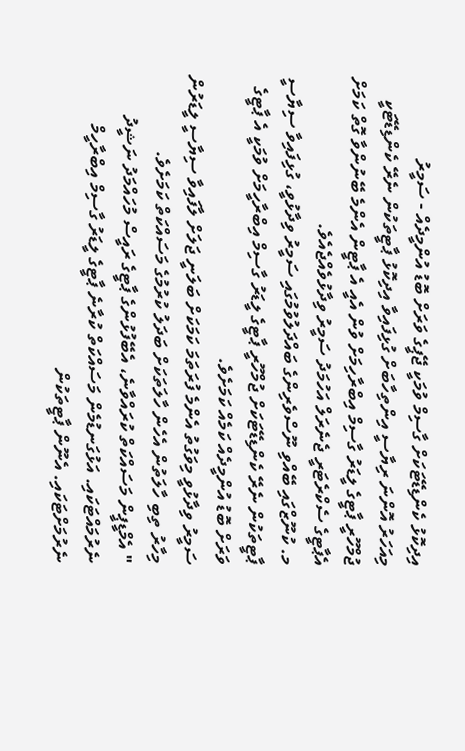އިދިކޮޅު ކެންޑިޑޭޓަކަށް ގާސިމް ވުމަކީ ޖޭޕީގެ ވަރަށް ބޮޑު އުންމީދެއް - ސަމީރު
މިއަހަރު އޮންނަ ރިޔާސީ އިންތިހާބަށް ގުޅިފައިވާ އިދިކޮޅު ޕާޓީތަކުން ނެރޭ ކެންޑިޑޭޓަކީ ޖުމްހޫރީ ޕާޓީގެ ލީޑަރު ގާސިމް އިބްރާހިމަށް ވުން އެއީ އެ ޕާޓީން އެންމެ ބޭނުންވާ ގޮތް ކަމަށް އެޕާޓީގެ ސެކްރެޓަރީ ޖެނެރަލް އަހުމަދު ސަމީރު ވިދާޅުވެއްޖެއެވެ.
މ. ކުނޫޒްގައި ބޭއްވި ނޫސްވެރިންގެ ބައްދަލުވުމުގައި ސަމީރު ވިދާޅުވީ، ގުޅިފައިވާ ސިޔާސީ ޕާޓީތަކުން ނެރޭ ކެންޑިޑޭޓަކަށް ޖުމްހޫރީ ޕާޓީގެ ލީޑަރު ގާސިމް އިބްރާހީމަށް ވުމަކީ އެ ޕާޓީގެ ވަރަށް ބޮޑު އުންމީދެއް ކަމެއް ކަމަށެވެ.
ސަމީރު ވިދާޅުވީ މިވަގުތު އެންމެ ފުރަތަމަ ކަމަކަށް ބަލަނީ ޖަލަށް ލާފައިވާ ސިޔާސީ ލީޑަރުން މިހާރު ތިބި ހާލަތުން އެހެން ހާލަތަކަށް ބަދަލު ކުރުމުގެ މަސައްކަތް ކަމަށެވެ.
" އެމްޑީޕީން މަސައްކަތް ކުރައްވާނެ، އެބޭފުޅުންގެ ޕާޓީގެ ރައީސް މުހައްމަދު ނަޝީދު ނެރުމައްޓަކައި. އަޅުގަނޑުމެން މަސައްކަތް ކުރާނެ ޕާޓީގެ ލީޑަރު ގާސިމް އިބްރާހީމް ނެރުމަށްޓަކައި. އެނޫން ޕާޓީތަކުން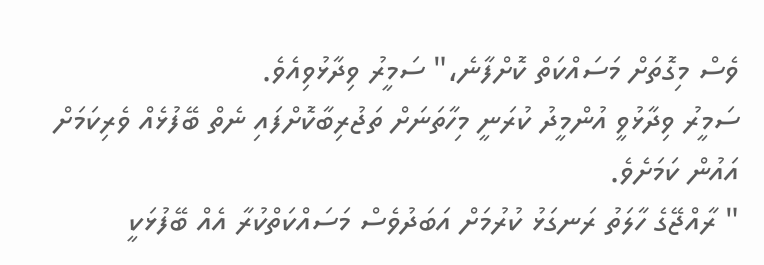ވެސް މިގޮތަށް މަސައްކަތް ކޮށްފާނެ،" ސަމީރު ވިދާޅުވިއެވެ.
ސަމީރު ވިދާޅުވީ އުންމީދު ކުރަނީ މިހާތަނަށް ތަޖުރިބާކޮށްފައި ނެތް ބޭފުޅެއް ވެރިކަމަށް އައުން ކަމަށެވެ.
" ރާއްޖޭގެ ހާލަތު ރަނގަޅު ކުރުމަށް އަބަދުވެސް މަސައްކަތްކުރާ އެއް ބޭފުޅަކީ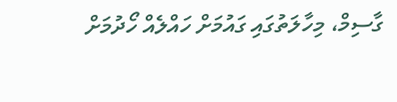ގާސިމް، މިހާލަތުގައި ގައުމަށް ހައްލެއް ހޯދުމަށް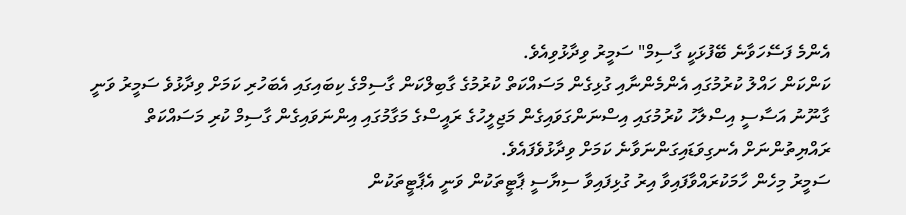އެންމެ ފަސޭހަވާނެ ބޭފުޅަކީ ގާސިމް" ސަމީރު ވިދާޅުވިއެވެ.
ކަންކަން ހައްލު ކުރުމުގައި އެންމެންނާއި ގުޅިގެން މަސައްކަތް ކުރުމުގެ ގާބިލްކަން ގާސިމްގެ ކިބައިގައި އެބަހުރި ކަމަށް ވިދާޅުވެ ސަމީރު ވަނީ ގާނޫނު އަސާސީ އިސްލާހު ކުރުމުގައި އިސްނަންގަވައިގެން މަޖިލީހުގެ ރައީސްގެ މަގާމުގައި އިންނަވައިގެން ގާސިމް ކުރި މަސައްކަތް ރައްޔިތުންނަށް އެނގިވަޑައިގަންނަވާނެ ކަމަށް ވިދާޅުވެފައެވެ.
ސަމީރު މިހެން ހާމަކުރައްވާފައިވާ އިރު ގުޅިފައިވާ ސިޔާސީ ޕާޓީތަކުން ވަނީ އެޕާޓީތަކުން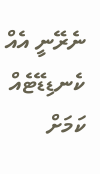ނެރޭނީ އެއް ކެނޑިޑޭޓެއް ކަމަށް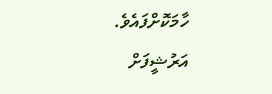ހާމަކޮށްފައެވެ.
އަރުޝީފަށް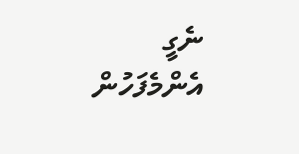ނެގީ
އެންމެފަހުން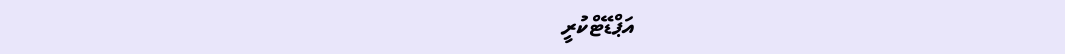އަޕްޑޭޓްކުރީ